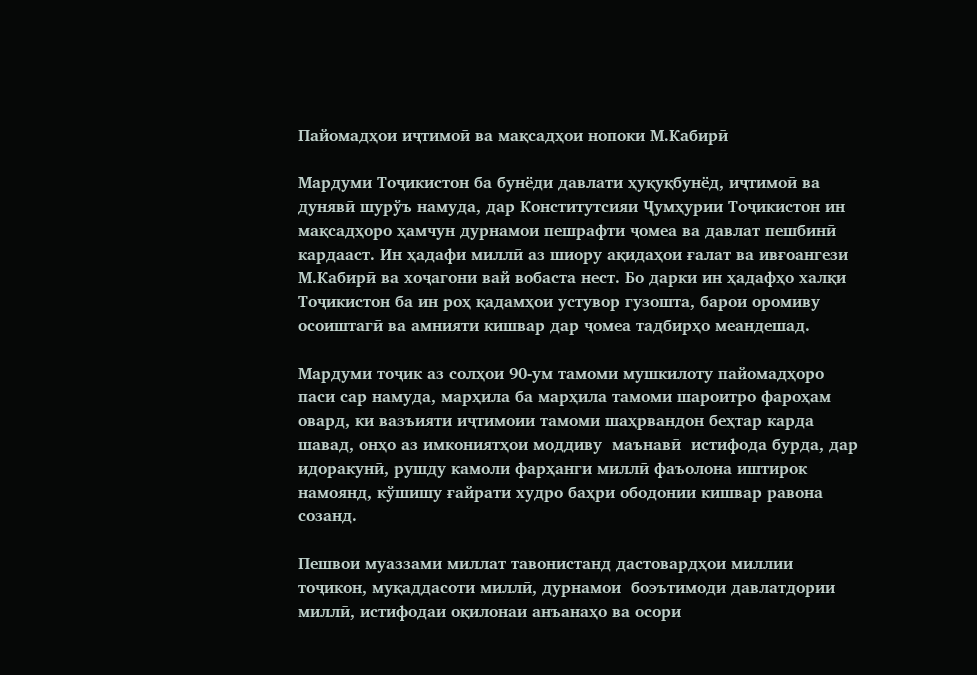Пайомадҳои иҷтимоӣ ва мақсадҳои нопоки М.Кабирӣ

Мардуми Тоҷикистон ба бунёди давлати ҳуқуқбунёд, иҷтимоӣ ва дунявӣ шурўъ намуда, дар Конститутсияи Ҷумҳурии Тоҷикистон ин мақсадҳоро ҳамчун дурнамои пешрафти ҷомеа ва давлат пешбинӣ кардааст. Ин ҳадафи миллӣ аз шиору ақидаҳои ғалат ва ивғоангези М.Кабирӣ ва хоҷагони вай вобаста нест. Бо дарки ин ҳадафҳо халқи Тоҷикистон ба ин роҳ қадамҳои устувор гузошта, барои оромиву осоиштагӣ ва амнияти кишвар дар ҷомеа тадбирҳо меандешад.

Мардуми тоҷик аз солҳои 90-ум тамоми мушкилоту пайомадҳоро  паси сар намуда, марҳила ба марҳила тамоми шароитро фароҳам овард, ки вазъияти иҷтимоии тамоми шаҳрвандон беҳтар карда шавад, онҳо аз имкониятҳои моддиву  маънавӣ  истифода бурда, дар идоракунӣ, рушду камоли фарҳанги миллӣ фаъолона иштирок намоянд, кўшишу ғайрати худро баҳри ободонии кишвар равона созанд.

Пешвои муаззами миллат тавонистанд дастовардҳои миллии тоҷикон, муқаддасоти миллӣ, дурнамои  боэътимоди давлатдории миллӣ, истифодаи оқилонаи анъанаҳо ва осори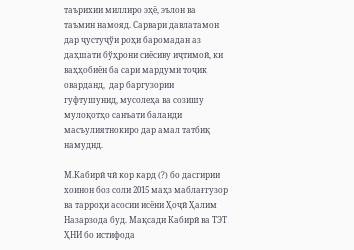таърихии миллиро эҳё, эълон ва таъмин намояд. Сарвари давлатамон дар ҷустуҷўи роҳи баромадан аз даҳшати бўҳрони сиёсиву иҷтимоӣ, ки ваҳҳобиён ба сари мардуми тоҷик оварданд,  дар баргузории гуфтушунид, мусолеҳа ва созишу мулоқотҳо санъати баланди масъулиятнокиро дар амал татбиқ намуднд.

М.Кабирӣ чӣ кор кард (?) бо дасгирии хоинон боз соли 2015 маҳз маблағгузор ва тарроҳи асосии исёни Ҳоҷӣ Ҳалим Назарзода буд. Мақсади Кабирӣ ва ТЭТ ҲНИ бо истифода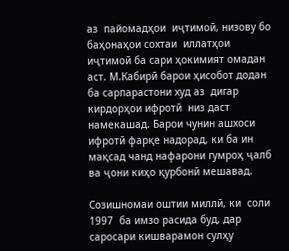аз  пайомадҳои  иҷтимоӣ, низову бо баҳонаҳои сохтаи  иллатҳои  иҷтимоӣ ба сари ҳокимият омадан аст. М.Кабирӣ барои ҳисобот додан ба сарпарастони худ аз  дигар кирдорҳои ифротӣ  низ даст намекашад. Барои чунин ашхоси ифротӣ фарқе надорад, ки ба ин мақсад чанд нафарони гумроҳ ҷалб ва ҷони киҳо қурбонӣ мешавад.

Созишномаи оштии миллӣ, ки  соли 1997  ба имзо расида буд, дар саросари кишварамон сулҳу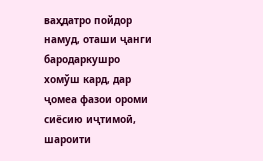ваҳдатро пойдор намуд, оташи ҷанги бародаркушро хомўш кард, дар ҷомеа фазои ороми сиёсию иҷтимоӣ, шароити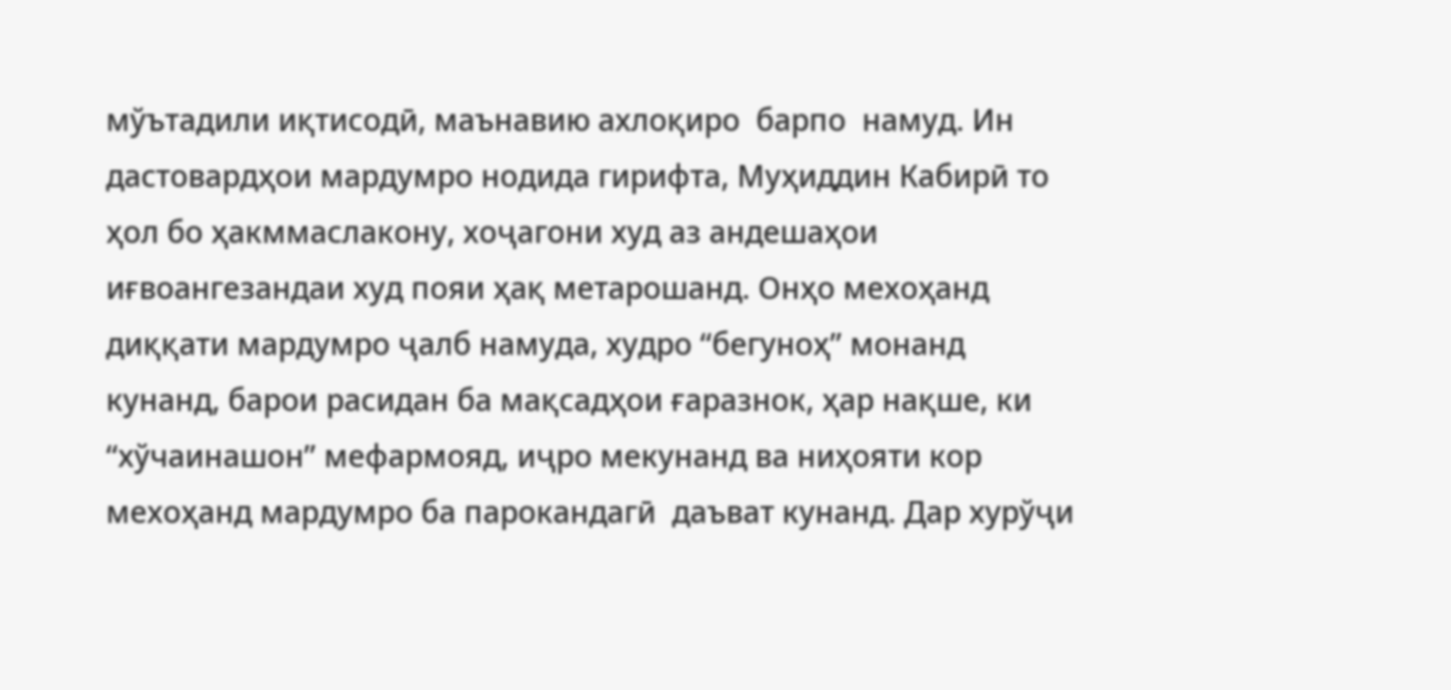мўътадили иқтисодӣ, маънавию ахлоқиро  барпо  намуд. Ин дастовардҳои мардумро нодида гирифта, Муҳиддин Кабирӣ то ҳол бо ҳакммаслакону, хоҷагони худ аз андешаҳои иғвоангезандаи худ пояи ҳақ метарошанд. Онҳо мехоҳанд диққати мардумро ҷалб намуда, худро “бегуноҳ” монанд кунанд, барои расидан ба мақсадҳои ғаразнок, ҳар нақше, ки  “хўчаинашон” мефармояд, иҷро мекунанд ва ниҳояти кор мехоҳанд мардумро ба парокандагӣ  даъват кунанд. Дар хурўҷи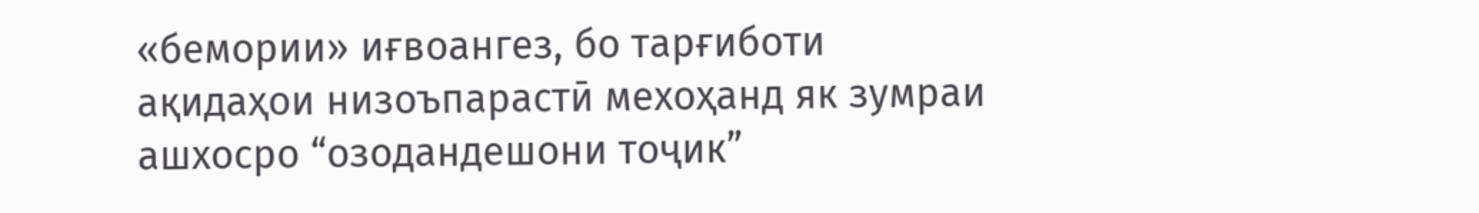«бемории» иғвоангез, бо тарғиботи ақидаҳои низоъпарастӣ мехоҳанд як зумраи ашхосро “озодандешони тоҷик”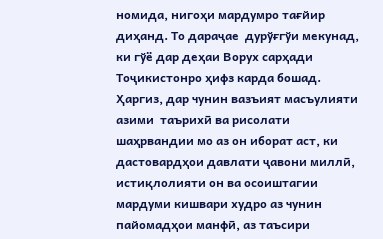номида, нигоҳи мардумро тағйир диҳанд. То дараҷае  дурўғгўи мекунад, ки гўё дар деҳаи Ворух сарҳади Тоҷикистонро ҳифз карда бошад. Ҳаргиз, дар чунин вазъият масъулияти  азими  таърихӣ ва рисолати шаҳрвандии мо аз он иборат аст, ки дастовардҳои давлати ҷавони миллӣ, истиқлолияти он ва осоиштагии мардуми кишвари худро аз чунин пайомадҳои манфӣ, аз таъсири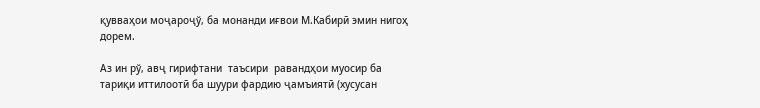қувваҳои моҷароҷў, ба монанди иғвои М.Кабирӣ эмин нигоҳ дорем.

Аз ин рў, авҷ гирифтани  таъсири  равандҳои муосир ба тариқи иттилоотӣ ба шуури фардию ҷамъиятӣ (хусусан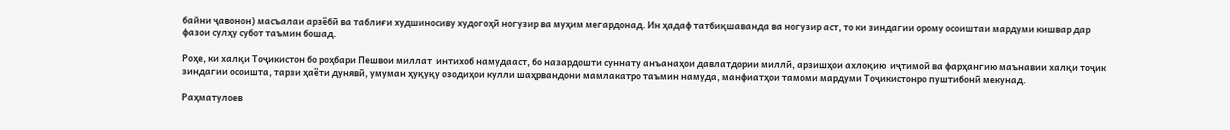байни ҷавонон) масъалаи арзёбӣ ва таблиғи худшиносиву худогоҳӣ ногузир ва муҳим мегардонад. Ин ҳадаф татбиқшаванда ва ногузир аст, то ки зиндагии орому осоиштаи мардуми кишвар дар фазои сулҳу субот таъмин бошад.

Роҳе, ки халқи Тоҷикистон бо роҳбари Пешвои миллат  интихоб намудааст, бо назардошти суннату анъанаҳои давлатдории миллӣ, арзишҳои ахлоқию  иҷтимоӣ ва фарҳангию маънавии халқи тоҷик зиндагии осоишта, тарзи ҳаёти дунявӣ, умуман ҳуқуқу озодиҳои кулли шаҳрвандони мамлакатро таъмин намуда, манфиатҳои тамоми мардуми Тоҷикистонро пуштибонӣ мекунад.

Раҳматулоев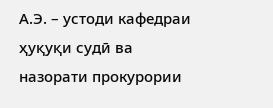А.Э. – устоди кафедраи ҳуқуқи судӣ ва назорати прокурории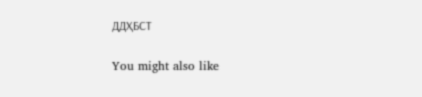ДДҲБСТ

You might also like